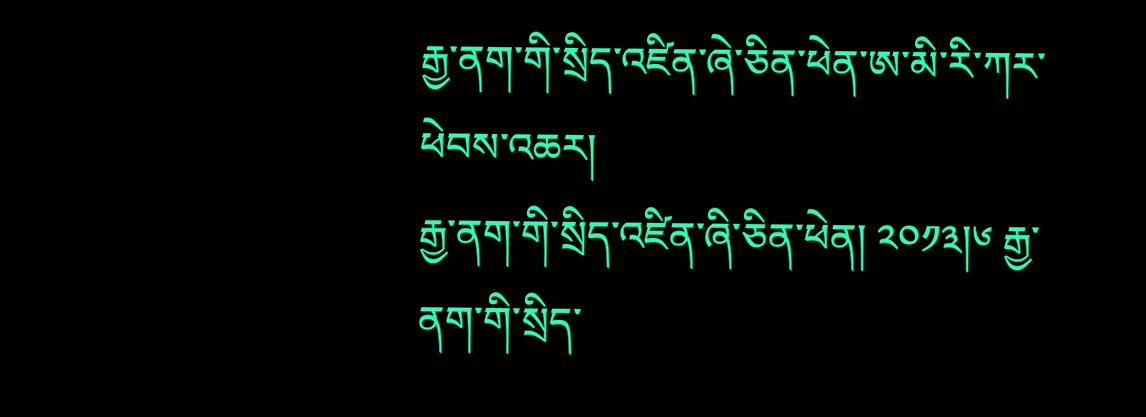རྒྱ་ནག་གི་སྲིད་འཛིན་ཞེ་ཅིན་ཕེན་ཨ་མི་རི་ཀར་ཕེབས་འཆར།
རྒྱ་ནག་གི་སྲིད་འཛིན་ཞི་ཅིན་ཕེན། ༢༠༡༣།༦ རྒྱ་ནག་གི་སྲིད་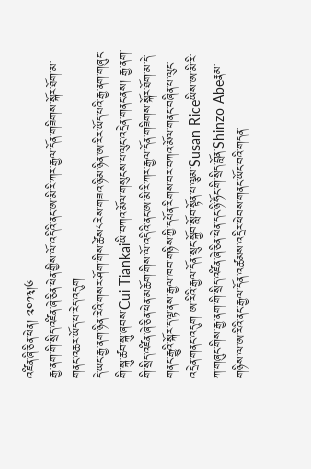འཛིན་ཞི་ཅིན་ཕེན། ༢༠༡༣།༦
རྒྱ་ནག་གི་སྲིད་འཛིན་ཞེ་ཅིན་ཕེན་གྱིས་ལོ་འདིའི་ནང་ཨ་མི་རི་ཀར་རྒྱལ་དོན་གཟིགས་སྐོར་ཐོག་མ་གནང་འཆར་ཡོད་པ་རེད་འདུག
དེ་ཡང་རྒྱ་ནག་ཉིན་རེའི་གསར་ཤོག་གིས་ཚེས༨རེས་གཟའ་ཉི་མ་ཉིན་ཨ་རིར་ཡོད་པའི་རྒྱ་ནག་གཞུང་གི་སྐུ་ཚབ་སྐུ་ཞབས་Cui Tiankaiཡི་བཀའ་མོལ་གསུངས་པ་ལུང་འདྲེན་གནང་ནས། རྒྱ་ནག་གི་སྲིད་འཛིན་ཞེ་ཅིན་ཕེན་མཆོག་གིས་ལོ་འདིའི་ནང་ཨ་མི་རི་ཀར་རྒྱལ་དོན་གཟིགས་སྐོར་ཐོག་མ་དེ་གནང་རྒྱུའི་སྐོར་ད་ལྟ་ནས་རྒྱལ་ཁབ་གཉིས་ཀྱི་དཔོན་རིགས་བར་བཀའ་མོལ་གནང་བཞིན་པ་ལུང་འདྲེན་གནང་འདུག ཨ་རིའི་རྒྱལ་དོན་སྲུང་སྐྱོབ་སློབ་སྟོན་པ་ལྕམ་Susan Riceཡིས་ཨ་མི་རི་ཀ་གཞུང་གིས་རྒྱ་ནག་གི་སྲིད་འཛིན་ཞེ་ཅིན་ཕེན་དང་ཉི་ཧོང་གི་སྲིད་བློན་Shinzo Abeརྣམ་གཉིས་ལ་ཨ་རིའི་ནང་རྒྱལ་དོན་འཚམས་འདྲིར་ཕེབས་གནང་ཡོང་བའི་གདན་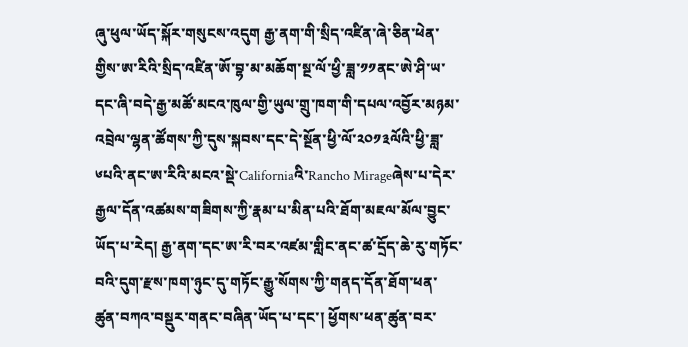ཞུ་ཕུལ་ཡོད་སྐོར་གསུངས་འདུག རྒྱ་ནག་གི་སྲིད་འཛིན་ཞེ་ཅིན་ཕེན་གྱིས་ཨ་རིའི་སྲིད་འཛིན་ཨོ་བྷ་མ་མཆོག་སྔ་ལོ་ཕྱི་ཟླ་༡༡ནང་ཨེ་ཤི་ཡ་དང་ཞི་བདེ་རྒྱ་མཚོ་མངའ་ཁུལ་གྱི་ཡུལ་གྲུ་ཁག་གི་དཔལ་འབྱོར་མཉམ་འབྲེལ་ལྷན་ཚོགས་ཀྱི་དུས་སྐབས་དང་དེ་སྔོན་ཕྱི་ལོ་༢༠༡༣ལོའི་ཕྱི་ཟླ་༦པའི་ནང་ཨ་རིའི་མངའ་སྡེ་Californiaའི་Rancho Mirageཞེས་པ་དེར་རྒྱལ་དོན་འཚམས་གཟིགས་ཀྱི་རྣམ་པ་མིན་པའི་ཐོག་མཇལ་མོལ་བྱུང་ཡོད་པ་རེད། རྒྱ་ནག་དང་ཨ་རི་བར་འཛམ་གླིང་ནང་ཚ་དྲོད་ཆེ་རུ་གཏོང་བའི་དུག་རྫས་ཁག་ཉུང་དུ་གཏོང་རྒྱུ་སོགས་ཀྱི་གནད་དོན་ཐོག་ཕན་ཚུན་བཀའ་བསྡུར་གནང་བཞིན་ཡོད་པ་དང་། ཕྱོགས་ཕན་ཚུན་བར་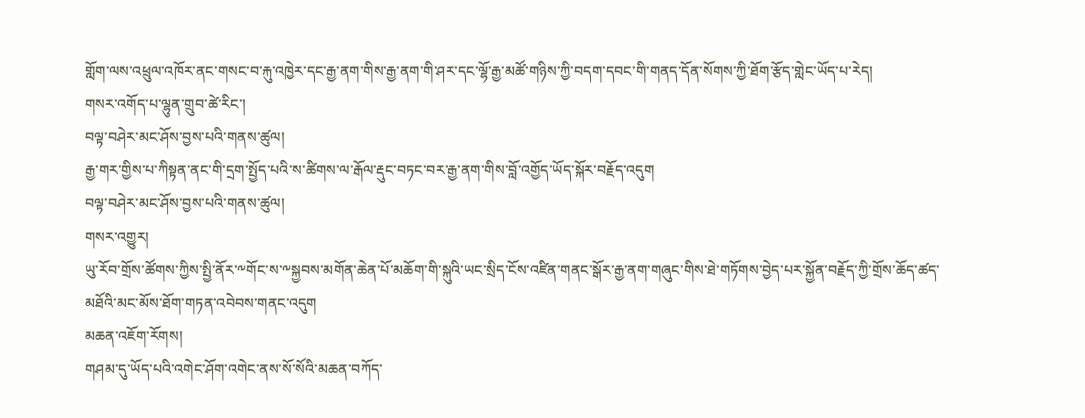གློག་ལས་འཕྲུལ་འཁོར་ནང་གསང་བ་རྐུ་འཁྱེར་དང་རྒྱ་ནག་གིས་རྒྱ་ནག་གི་ཤར་དང་ལྷོ་རྒྱ་མཚོ་གཉིས་ཀྱི་བདག་དབང་གི་གནད་དོན་སོགས་ཀྱི་ཐོག་རྩོད་གླེང་ཡོད་པ་རེད།
གསར་འགོད་པ་ལྷུན་གྲུབ་ཚེ་རིང་།
བལྟ་བཤེར་མང་ཤོས་བྱས་པའི་གནས་ཚུལ།
རྒྱ་གར་གྱིས་པ་ཀིསྟན་ནང་གི་དྲག་སྤྱོད་པའི་ས་ཚིགས་ལ་རྒོལ་རྡུང་བཏང་བར་རྒྱ་ནག་གིས་བློ་འགྱོད་ཡོད་སྐོར་བརྗོད་འདུག
བལྟ་བཤེར་མང་ཤོས་བྱས་པའི་གནས་ཚུལ།
གསར་འགྱུར།
ཡུ་རོབ་གྲོས་ཚོགས་ཀྱིས་སྤྱི་ནོར་༸གོང་ས་༸སྐྱབས་མགོན་ཆེན་པོ་མཆོག་གི་སྐུའི་ཡང་སྲིད་ངོས་འཛིན་གནང་སྒོར་རྒྱ་ནག་གཞུང་གིས་ཐེ་གཏོགས་བྱེད་པར་སྐྱོན་བརྗོད་ཀྱི་གྲོས་ཆོད་ཚད་མཐོའི་མང་མོས་ཐོག་གཏན་འབེབས་གནང་འདུག
མཆན་འཇོག་རོགས།
གཤམ་དུ་ཡོད་པའི་འགེང་ཤོག་འགེང་ནས་སོ་སོའི་མཆན་བཀོད་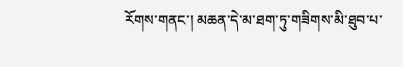རོགས་གནང་། མཆན་དེ་མ་ཐག་ཏུ་གཟིགས་མི་ཐུབ་པ་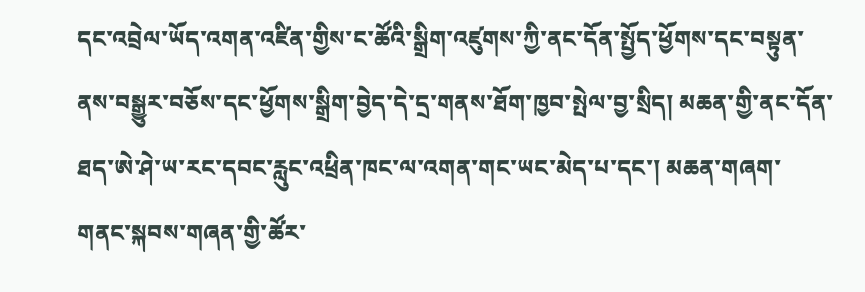དང་འབྲེལ་ཡོད་འགན་འཛིན་གྱིས་ང་ཚོའི་སྒྲིག་འཛུགས་ཀྱི་ནང་དོན་སྤྱོད་ཕྱོགས་དང་བསྟུན་ནས་བསྒྱུར་བཅོས་དང་ཕྱོགས་སྒྲིག་བྱེད་དེ་དྲ་གནས་ཐོག་ཁྱབ་སྤེལ་བྱ་སྲིད། མཆན་གྱི་ནང་དོན་ཐད་ཨེ་ཤེ་ཡ་རང་དབང་རླུང་འཕྲིན་ཁང་ལ་འགན་གང་ཡང་མེད་པ་དང་། མཆན་གཞག་གནང་སྐབས་གཞན་གྱི་ཚོར་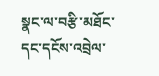སྣང་ལ་བརྩི་མཐོང་དང་དངོས་འབྲེལ་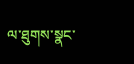ལ་ཐུགས་སྣང་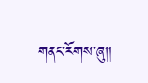གནང་རོགས་ཞུ༎